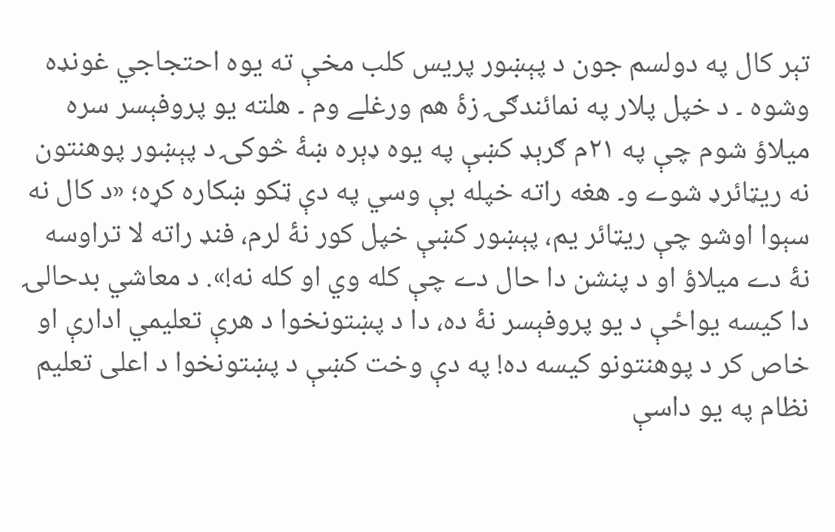تېر کال په دولسم جون د پېښور پریس کلب مخې ته یوه احتجاجي غونډه وشوه ۔ د خپل پلار په نمائندګۍ زۀ هم ورغلے وم ۔ هلته یو پروفېسر سره میلاؤ شوم چې په ۲۱م ګرېډ کښې په یوه ډېره ښۀ څوکۍ د پېښور پوهنتون نه ریټائرډ شوے و۔ هغه راته خپله بې وسي په دې ټکو ښکاره کړه؛ «د کال نه سېوا اوشو چې ریټائر یم، پېښور کښې خپل کور نۀ لرم، فنډ راته لا تراوسه نۀ دے میلاؤ او د پنشن دا حال دے چې کله وي او کله نه!». د معاشي بدحالۍ دا کیسه یواځې د يو پروفېسر نۀ ده، دا د پښتونخوا د هرې تعلیمي ادارې او خاص کر د پوهنتونو کیسه ده! په دې وخت کښې د پښتونخوا د اعلی تعلیم نظام په یو داسې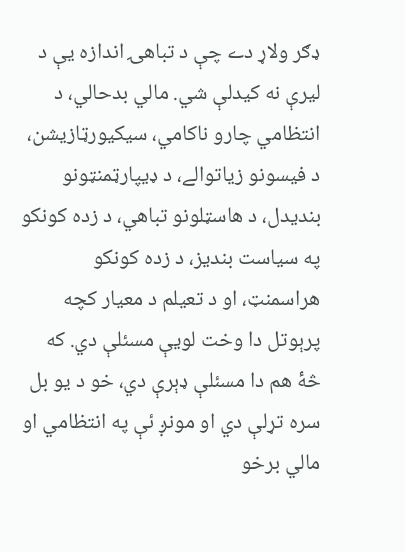ډګر ولاړ دے چې د تباهۍ اندازه یې د لیرې نه کیدلې شي. مالي بدحالي، د انتظامي چارو ناکامي، سیکیورټازیشن، د فیسونو زیاتوالے، د ډیپارټمنټونو بندیدل، د هاسټلونو تباهي، د زده کونکو په سیاست بندیز، د زده کونکو هراسمنټ، او د تعیلم د معیار کچه پرېوتل دا وخت لویې مسئلې دي. که څۀ هم دا مسئلې ډېرې دي، خو د يو بل سره تړلې دي او مونږ ئې په انتظامي او مالي برخو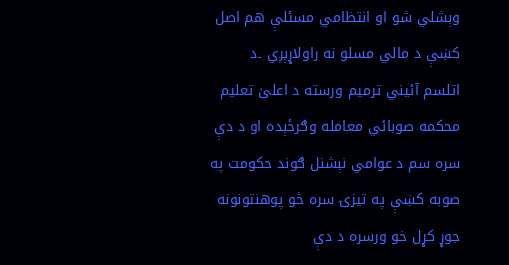وېشلي شو او انتظامي مسئلې هم اصل کښې د مالي مسلو نه راولاړېږي ۔د اتلسم آئيني ترمیم ورسته د اعلیٰ تعلیم محکمه صوبائي معامله وګرځېده او د دې سره سم د عوامي نېشنل ګوند حکومت په صوبه کښې په تیزۍ سره څو پوهنتونونه جوړ کړل خو ورسره د دې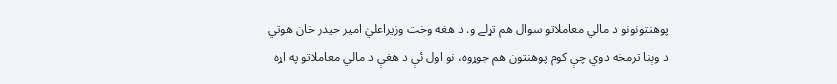پوهنتونونو د مالي معاملاتو سوال هم تړلے و. د هغه وخت وزیراعليٰ امیر حیدر خان هوتي د وېنا ترمخه دوي چې کوم پوهنتون هم جوړوه، نو اول ئې د هغې د مالي معاملاتو په اړه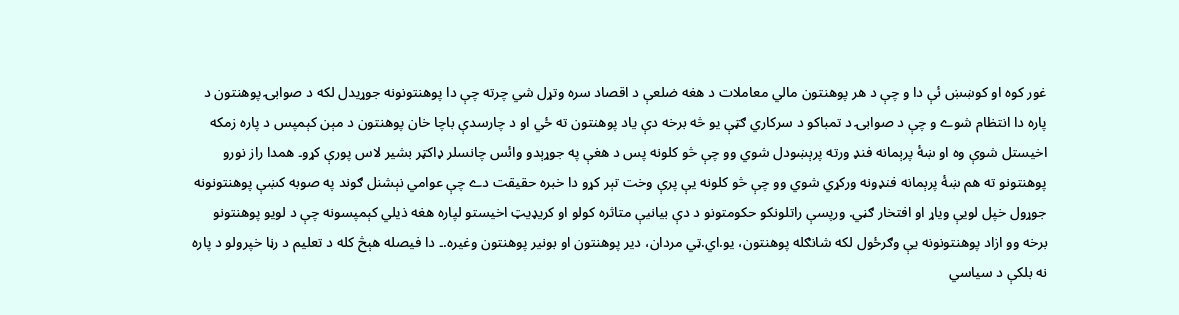غور کوه او کوښښ ئې دا و چې د هر پوهنتون مالي معاملات د هغه ضلعې د اقصاد سره وتړل شي چرته چې دا پوهنتونونه جوړیدل لکه د صوابۍ پوهنتون د پاره دا انتظام شوے و چې د صوابۍ د تمباکو د سرکاري ګټې یو څه برخه دې یاد پوهنتون ته ځي او د چارسدې باچا خان پوهنتون د مېن کېمپس د پاره زمکه اخیستل شوې وه او ښۀ پرېمانه فنډ ورته پرېښودل شوي وو چې څو کلونه پس د هغې په جوړېدو وائس چانسلر ډاکټر بشیر لاس پورې کړو۔ همدا راز نورو پوهنتونو ته هم ښۀ پرېمانه فنډونه ورکړي شوي وو چې څو کلونه یې پرې وخت تېر کړو دا خبره حقیقت دے چې عوامي نېشنل ګوند په صوبه کښې پوهنتونونه جوړول خپل لویې ویاړ او افتخار ګڼي. ورپسې راتلونکو حکومتونو د دې بیانیې متاثره کولو او کریډيټ اخیستو لپاره هغه ذیلي کېمپسونه چې د لویو پوهنتونو برخه وو ازاد پوهنتونونه یې وګرځول لکه شانګله پوهنتون، یو.اي.ټي مردان، دیر پوهنتون او بونیر پوهنتون وغیره.۔ دا فیصله هېڅ کله د تعلیم د رڼا خپرولو د پاره نه بلکې د سیاسي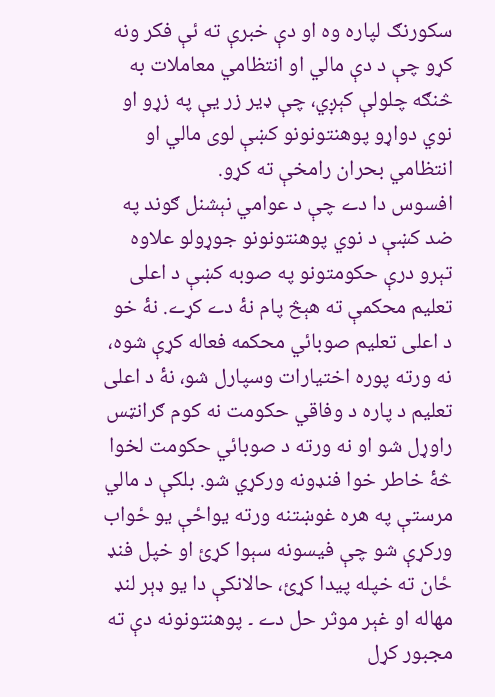سکورنګ لپاره وه او دې خبرې ته ئې فکر ونه کړو چې د دې مالي او انتظامي معاملات به څنګه چلولې کېږي، چې ډیر زر یې په زړو او نوي دواړو پوهنتونونو کښې لوی مالي او انتظامي بحران رامخې ته کړو.
افسوس دا دے چې د عوامي نېشنل ګوند په ضد کښې د نوي پوهنتونونو جوړولو علاوه تېرو درې حکومتونو په صوبه کښې د اعلی تعلیم محکمې ته هېڅ پام نۀ دے کړے. نۀ خو د اعلی تعلیم صوبائي محکمه فعاله کړې شوه، نه ورته پوره اختیارات وسپارل شو، نۀ د اعلی تعلیم د پاره د وفاقي حکومت نه کوم ګرانټس راوړل شو او نه ورته د صوبائي حکومت لخوا څۀ خاطر خوا فنډونه ورکړي شو. بلکې د مالي مرستې په هره غوښتنه ورته یواځې یو ځواب ورکړې شو چې فیسونه سېوا کړئ او خپل فنډ ځان ته خپله پیدا کړئ، حالانکې دا یو ډېر لنډ مهاله او غېر موثر حل دے ۔ پوهنتونونه دې ته مجبور کړل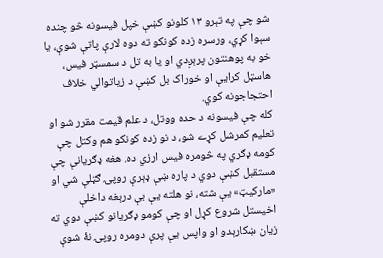شو چې په تېرو ۱۳ کلونو کښې خپل فیسونه څو چنده سېوا کړي، ورسره زده کونکو ته دوه لارې پاتې شوې، یا خو به پوهنتون پرېږدي او یا به تل د سمسټر فيس، هاسټل کرايې او خوراک بل کښې د زیاتوالي خلاف احتجاجونه کوي.
کله چې فیسونه د حده ووتل، د علم قیمت مقرر شو او تعلیم کمرشل کړے شو، د نو زده کونکو هم وکتل چې کومه ډګري په څومره فیس ارزي ده. هغه ډګریانې چې مستقبل کښې دوي د پاره ښې ډېرې روپۍ ګټلې شي او «مارکیټ» یې شته، نو هلته یې بې درېغه داخلې اخیستل شروع کړل او چې کومو ډګریانو کښې دوي ته زیان ښکارېدو او واپس یې پرې دومره روپۍ نۀ شوې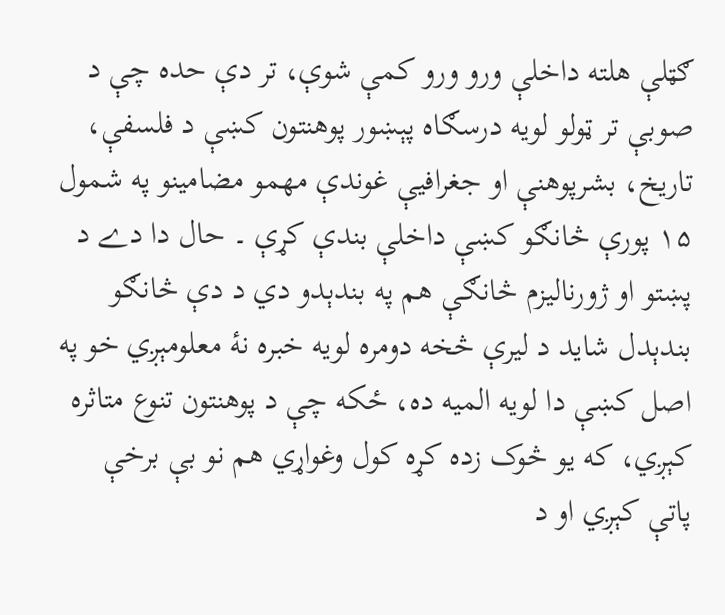ګټلې هلته داخلې ورو ورو کمې شوې، تر دې حده چې د صوبې تر ټولو لويه درسګاه پېښور پوهنتون کښې د فلسفې، تاریخ، بشرپوهنې او جغرافیې غوندې مهمو مضامینو په شمول ۱۵ پورې څانګو کښې داخلې بندې کړې ۔ حال دا دے د پښتو او ژورنالیزم څانګې هم په بندېدو دي د دې څانګو بندېدل شاید د لیرې څخه دومره لویه خبره نۀ معلومېږي خو په اصل کښې دا لویه المیه ده، ځکه چې د پوهنتون تنوع متاثره کېږي، که یو څوک زده کړه کول وغواړي هم نو بې برخې پاتې کېږي او د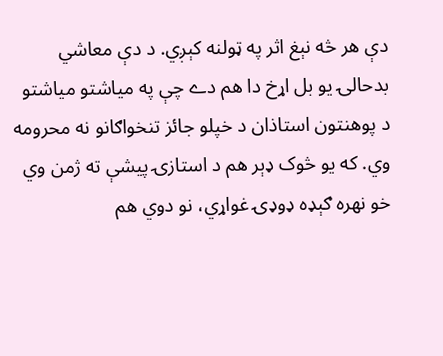دې هر څه نېغ اثر په ټولنه کېږي. د دې معاشي بدحالۍ یو بل اړخ دا هم دے چې په میاشتو میاشتو د پوهنتون استاذان د خپلو جائز تنخواګانو نه محرومه وي. که یو څوک ډېر هم د استازۍ پیشې ته ژمن وي خو نهره ګېډه ډوډۍ غواړي، نو دوي هم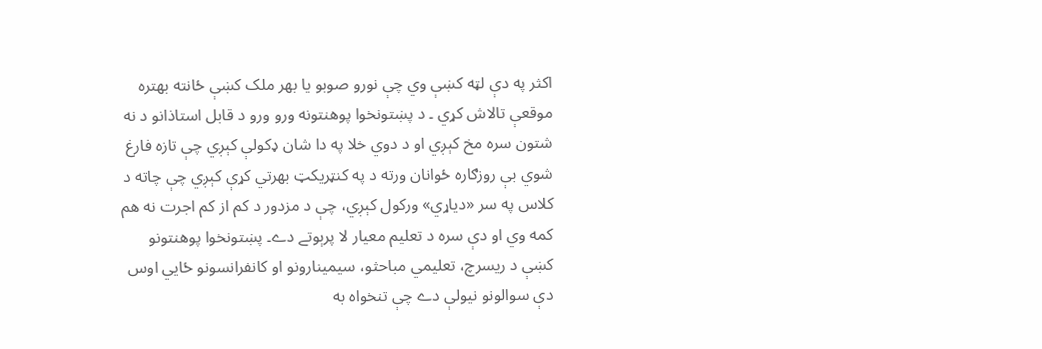اکثر په دې لټه کښې وي چې نورو صوبو یا بهر ملک کښې ځانته بهتره موقعې تالاش کړي ۔ د پښتونخوا پوهنتونه ورو ورو د قابل استاذانو د نه شتون سره مخ کېږي او د دوي خلا په دا شان ډکولې کېږي چې تازه فارغ شوي بې روزګاره ځوانان ورته د په کنټریکټ بهرتي کړې کېږي چې چاته د کلاس په سر «دیاړي» ورکول کېږي، چې د مزدور د کم از کم اجرت نه هم کمه وي او دې سره د تعلیم معیار لا پرېوتے دے۔ پښتونخوا پوهنتونو کښې د ریسرچ، تعلیمي مباحثو، سیمینارونو او کانفرانسونو ځایي اوس دې سوالونو نیولې دے چې تنخواه به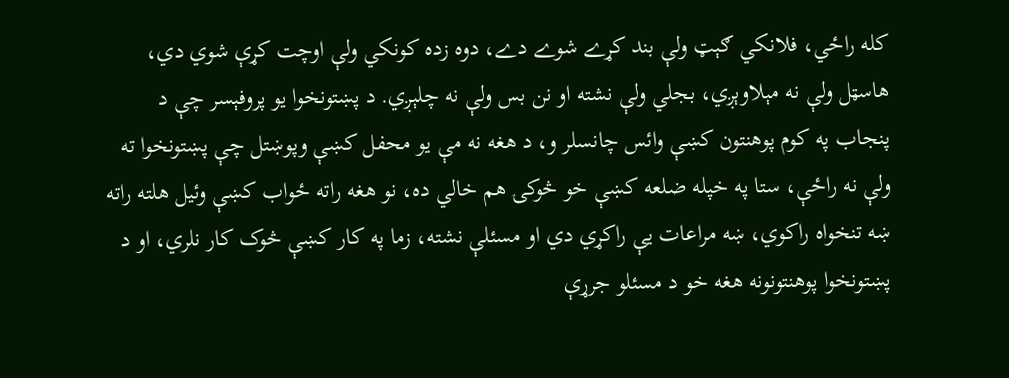کله راځي، فلانکي ګېټ ولې بند کړے شوے دے، دوه زده کونکي ولې اوچت کړې شوي دي، هاسټل ولې نه مېلاوېږي، بجلي ولې نشته او نن بس ولې نه چلېږي. د پښتونخوا یو پروفېسر چې د پنجاب په کوم پوهنتون کښې وائس چانسلر و، د هغه نه مې یو محفل کښې وپوښتل چې پښتونخوا ته ولې نه راځې، ستا په خپله ضلعه کښې خو څوکۍ هم خالي ده، نو هغه راته ځواب کښې وئيل هلته راته ښه تنخواه راکوي، ښه مراعات یې راکړي دي او مسئلې نشته، زما په کار کښې څوک کار نلري، او د پښتونخوا پوهنتونونه هغه خو د مسئلو جرړې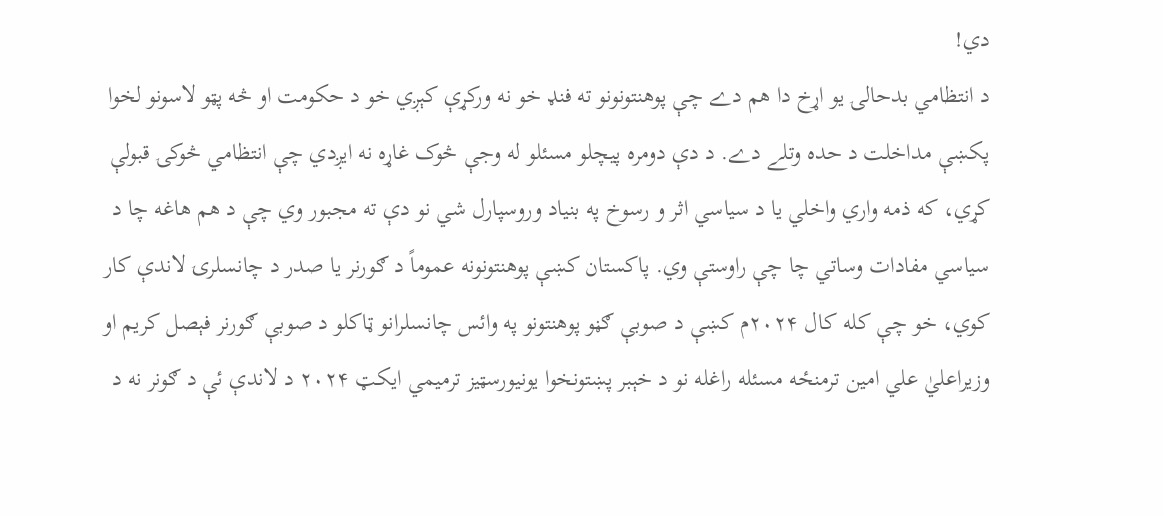دي!
د انتظامي بدحالۍ یو اړخ دا هم دے چې پوهنتونونو ته فنډ خو نه ورکړې کېږي خو د حکومت او څه پټو لاسونو لخوا پکښې مداخلت د حده وتلے دے. د دې دومره پیچلو مسئلو له وجې څوک غاړه نه ایږدي چې انتظامي څوکۍ قبولې کړي، که ذمه واري واخلي یا د سیاسي اثر و رسوخ په بنیاد وروسپارل شي نو دې ته مجبور وي چې د هم هاغه چا د سیاسي مفادات وساتي چا چې راوستې وي. پاکستان کښې پوهنتونونه عموماً د ګورنر یا صدر د چانسلرۍ لاندې کار کوي، خو چې کله کال ۲۰۲۴م کښې د صوبې ګڼو پوهنتونو په وائس چانسلرانو ټاکلو د صوبې ګورنر فېصل کریم او وزیراعليٰ علي امین ترمنځه مسئله راغله نو د خېبر پښتونخوا يونیورسټیز ترمیمي ایکټ ۲۰۲۴ د لاندې ئې د ګونر نه د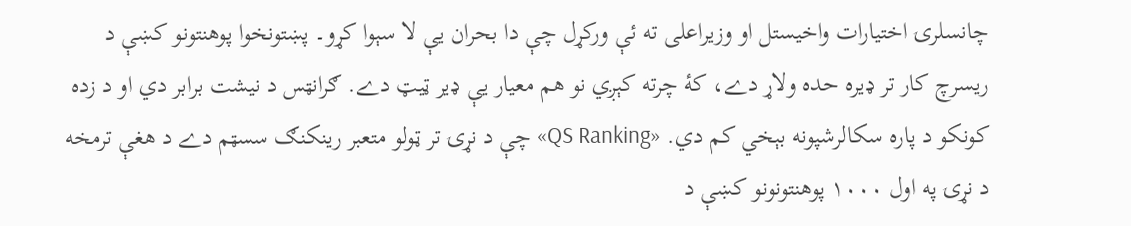چانسلرۍ اختیارات واخیستل او وزیراعلی ته ئې ورکړل چې دا بحران یې لا سېوا کړو۔ پښتونخوا پوهنتونو کښې د ریسرچ کار تر ډیره حده ولاړ دے، کۀ چرته کېږي نو هم معیار یې ډیر ټيټ دے. ګرانټس د نیشت برابر دي او د زده کونکو د پاره سکالرشپونه بېخي کم دي. «QS Ranking» چې د نړۍ تر ټولو متعبر رینکنګ سسټم دے د هغې ترمخه د نړۍ په اول ۱۰۰۰ پوهنتونونو کښې د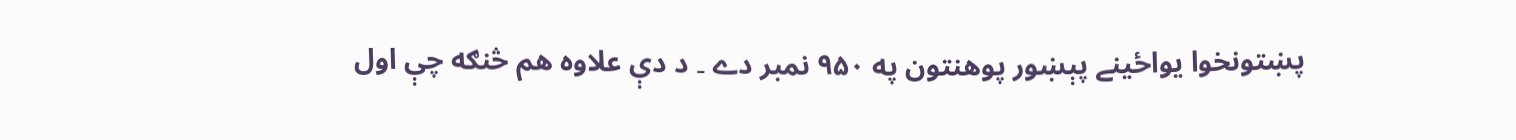پښتونخوا یواځینے پېښور پوهنتون په ۹۵۰ نمبر دے ۔ د دې علاوه هم څنګه چې اول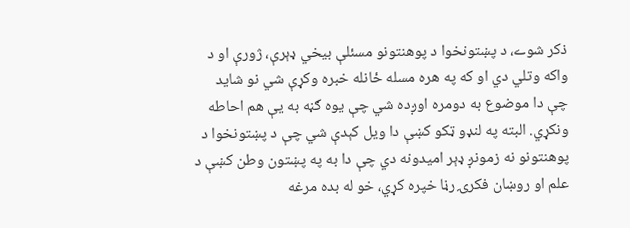ذکر شوے، د پښتونخوا د پوهنتونو مسئلې بیخي ډېرې، ژورې او د واکه وتلي دي او که په هره مسله ځانله خبره وکړې شي نو شاید چې دا موضوع به دومره اوږده شي چې یوه ګڼه به یې هم احاطه ونکړي. البته په لنډو ټکو کښې دا ویل کېدې شي چې د پښتونخوا د پوهنتونو نه زمونږ ډېر امیدونه دي چې دا به په پښتون وطن کښې د علم او روښان فکرۍ رڼا خپره کړي، خو له بده مرغه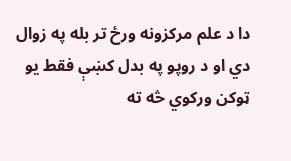دا د علم مرکزونه ورځ تر بله په زوال دي او د روپو په بدل کښې فقط یو ټوکن ورکوي څه ته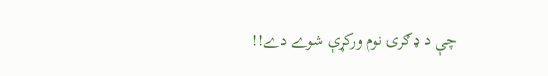چې د ډګرۍ نوم ورکړې شوے دے!!